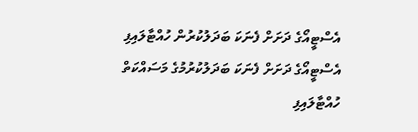އެސްޓީއޯގެ ދަށަށް ފެނަކަ ބަދަލުކުރުން ހުއްޓާލައިފި
އެސްޓީއޯގެ ދަށަށް ފެނަކަ ބަދަލުކުރުމުގެ މަސައްކަތް ހުއްޓާލައިފި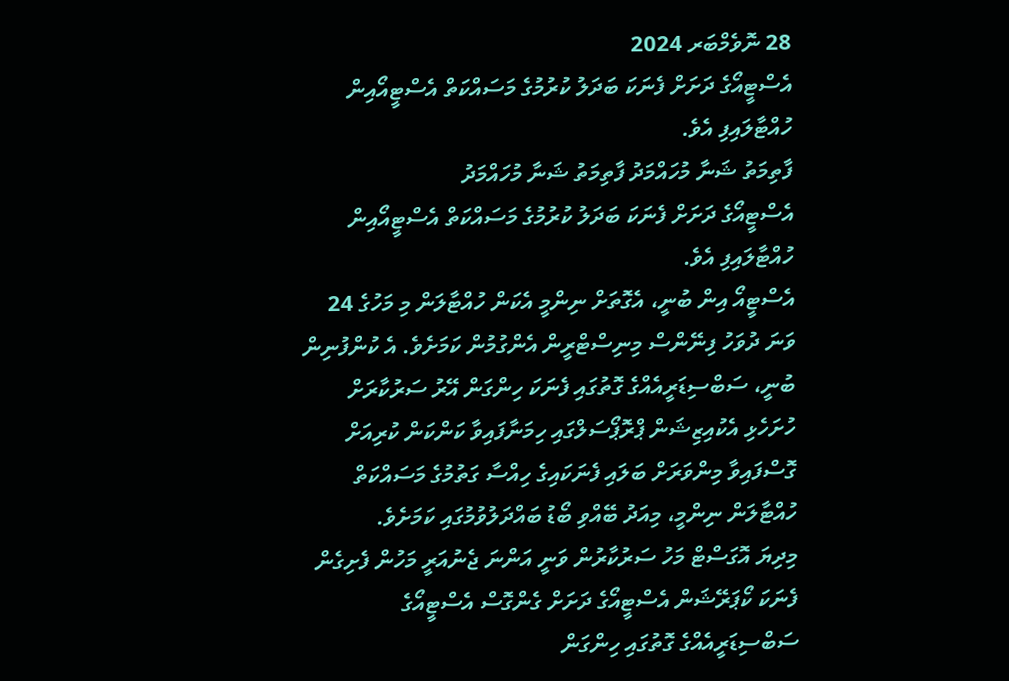28 ނޮވެމްބަރ 2024
އެސްޓީއޯގެ ދަށަށް ފެނަކަ ބަދަލު ކުރުމުގެ މަސައްކަތް އެސްޓީއޯއިން ހުއްޓާލައިފި އެވެ.
ފާތިމަތު ޝަނާ މުހައްމަދު ފާތިމަތު ޝަނާ މުހައްމަދު
އެސްޓީއޯގެ ދަށަށް ފެނަކަ ބަދަލު ކުރުމުގެ މަސައްކަތް އެސްޓީއޯއިން ހުއްޓާލައިފި އެވެ.
އެސްޓީއޯ އިން ބުނީ، އެގޮތަށް ނިންމީ އެކަން ހުއްޓާލަން މި މަހުގެ 24 ވަނަ ދުވަހު ފިނޭންސް މިނިސްޓްރީން އެންގުމުން ކަމަށެވެ. އެ ކުންފުނިން ބުނީ، ސަބްސިޑަރީއެއްގެ ގޮތުގައި ފެނަކަ ހިންގަން އޭރު ސަރުކާރަށް ހުށަހެޅި އެކުއިޒިޝަން ޕްރޮޕޯސަލްގައި ހިމަނާފައިވާ ކަންކަން ކުރިއަށް ގޮސްފައިވާ މިންވަރަށް ބަލައި ފެނަކައިގެ ހިއްސާ ގަތުމުގެ މަސައްކަތް ހުއްޓާލަން ނިންމީ، މިއަދު ބޭއްވި ބޯޑު ބައްދަލުވުމުގައި ކަމަށެވެ.
މިދިޔަ އޮގަސްޓް މަހު ސަރުކާރުން ވަނީ އަންނަ ޖެނުއަރީ މަހުން ފެށިގެން ފެނަކަ ކޯޕަރޭޝަން އެސްޓީއޯގެ ދަށަށް ގެންގޮސް އެސްޓީއޯގެ ސަބްސިޑަރީއެއްގެ ގޮތުގައި ހިންގަން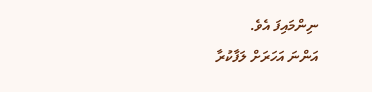ނިންމައިފަ އެވެ.
އަންނަ އަހަރަށް ލަފާކުރާ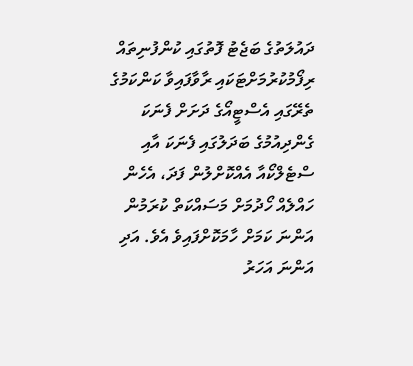ދައުލަތުގެ ބަޖެޓު ފޮތުގައި ކުންފުނިތައް ރިފޯމުކުރުމަށްޓަކައި ރާވާފައިވާ ކަންކަމުގެ ތެރޭގައި އެސްޓީއޯގެ ދަށަށް ފެނަކަ ގެންދިއުމުގެ ބަދަލުގައި ފެނަކަ އާއި ސްޓެލްކޯއާ އެއްކޮށްލުން ފަދަ، އެހެން ހައްލެއް ހޯދުމަށް މަސައްކަތް ކުރަމުން އަންނަ ކަމަށް ހާމަކޮށްފައިވެ އެވެ. އަދި އަންނަ އަހަރު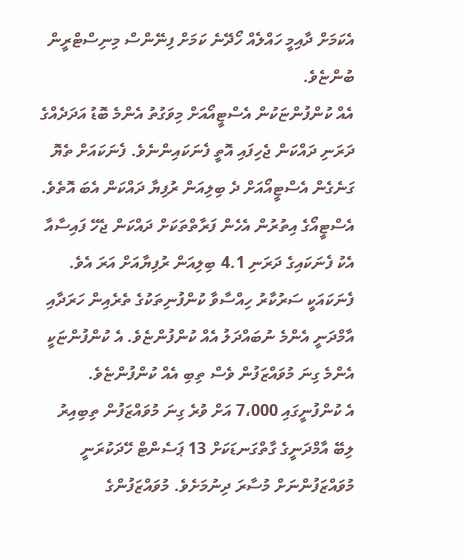އެކަމަށް ދާއިމީ ހައްލެއް ހޯދޭނެ ކަމަށް ފިނޭންސް މިނިސްޓްރީން ބުންޏެވެ.
އެއް ކުންފުންޏަކުން އެސްޓީއޯއަށް މިވަގުތު އެންމެ ބޮޑު އަދަދެއްގެ ދަރަނި ދައްކަން ޖެހިފައި އޮތީ ފެނަކައިންނެވެ. ފެނަކައަށް ތެޔޮ ގަނެގެން އެސްޓީއޯއަށް ދެ ބިލިއަން ރުފިޔާ ދައްކަން އެބަ އޮތެވެ.
އެސްޓީއޯގެ އިތުރުން އެހެން ފަރާތްތަކަށް ދައްކަން ޖެހޭ ފައިސާއާ އެކު ފެނަކައިގެ ދަރަނި 4.1 ބިލިއަން ރުފިޔާއަށް އަރަ އެވެ.
ފެނަކައަކީ ސަރުކާރު ހިއްސާވާ ކުންފުނިތަކުގެ ތެރެއިން ހަރަދާއި އާމްދަނީ އެންމެ ނުބައްދަލު އެއް ކުންފުންޏެވެ. އެ ކުންފުންޏަކީ އެންމެ ގިނަ މުވައްޒަފުން ވެސް ތިބި އެއް ކުންފުންޏެވެ.
އެ ކުންފުނީގައި 7،000 އަށް ވުރެ ގިނަ މުވައްޒަފުން ތިބިއިރު ލިބޭ އާމްދަނީގެ ގާތްގަނޑަކަށް 13 ޕަސެންޓް ހޭދަކުރަނީ މުވައްޒަފުންނަށް މުސާރަ ދިނުމަށެވެ. މުވައްޒަފުންގެ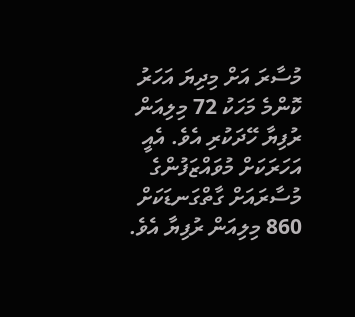މުސާރަ އަށް މިދިޔަ އަހަރު ކޮންމެ މަހަކު 72 މިލިއަން ރުފިޔާ ހޭދަކުރި އެވެ. އެއީ އަހަރަކަށް މުވައްޒަފުންގެ މުސާރައަށް ގާތްގަނޑަކަށް 860 މިލިއަން ރުފިޔާ އެވެ.